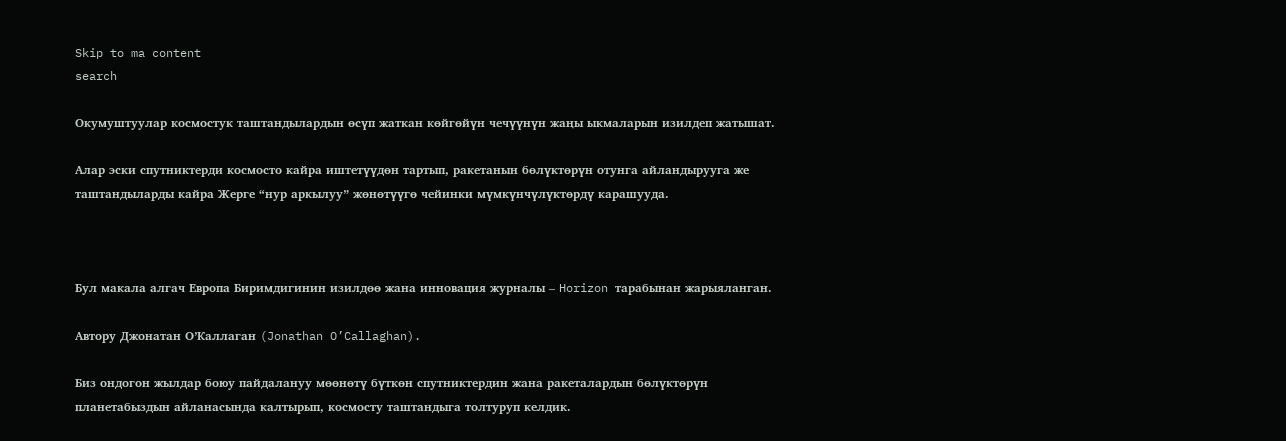Skip to ma content
search

Окумуштуулар космостук таштандылардын өсүп жаткан көйгөйүн чечүүнүн жаңы ыкмаларын изилдеп жатышат.

Алар эски спутниктерди космосто кайра иштетүүдөн тартып, ракетанын бөлүктөрүн отунга айландырууга же таштандыларды кайра Жерге “нур аркылуу” жөнөтүүгө чейинки мүмкүнчүлүктөрдү карашууда.



Бул макала алгач Европа Биримдигинин изилдөө жана инновация журналы – Horizon тарабынан жарыяланган.

Автору Джонатан О’Каллаган (Jonathan O’Callaghan).

Биз ондогон жылдар боюу пайдалануу мөөнөтү бүткөн спутниктердин жана ракеталардын бөлүктөрүн планетабыздын айланасында калтырып, космосту таштандыга толтуруп келдик.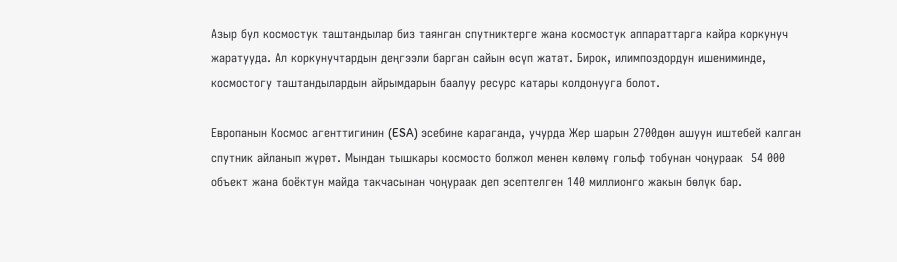Азыр бул космостук таштандылар биз таянган спутниктерге жана космостук аппараттарга кайра коркунуч жаратууда. Ал коркунучтардын деңгээли барган сайын өсүп жатат. Бирок, илимпоздордун ишениминде, космостогу таштандылардын айрымдарын баалуу ресурс катары колдонууга болот.

Европанын Космос агенттигинин (ESA) эсебине караганда, учурда Жер шарын 2700дөн ашуун иштебей калган спутник айланып жүрөт. Мындан тышкары космосто болжол менен көлөмү гольф тобунан чоңураак  54 000 объект жана боёктун майда такчасынан чоңураак деп эсептелген 140 миллионго жакын бөлүк бар.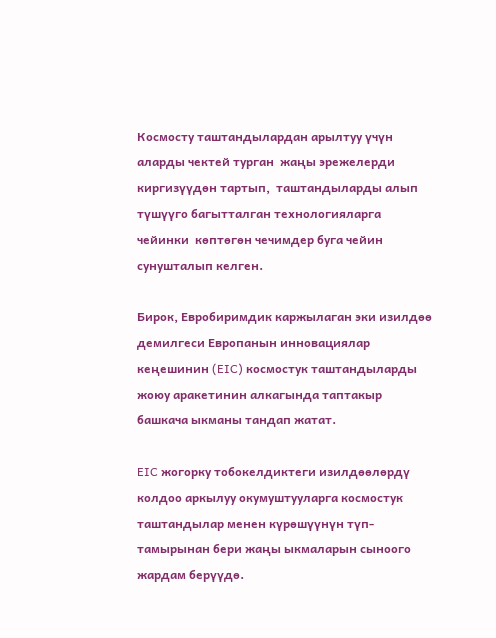Космосту таштандылардан арылтуу үчүн аларды чектей турган  жаңы эрежелерди киргизүүдөн тартып,  таштандыларды алып түшүүго багытталган технологияларга чейинки  көптөгөн чечимдер буга чейин  сунушталып келген.

Бирок, Евробиримдик каржылаган эки изилдөө демилгеси Европанын инновациялар кеңешинин (EIC) космостук таштандыларды жоюу аракетинин алкагында таптакыр башкача ыкманы тандап жатат.

EIC жогорку тобокелдиктеги изилдөөлөрдү колдоо аркылуу окумуштууларга космостук таштандылар менен күрөшүүнүн түп-тамырынан бери жаңы ыкмаларын сыноого жардам берүүдө.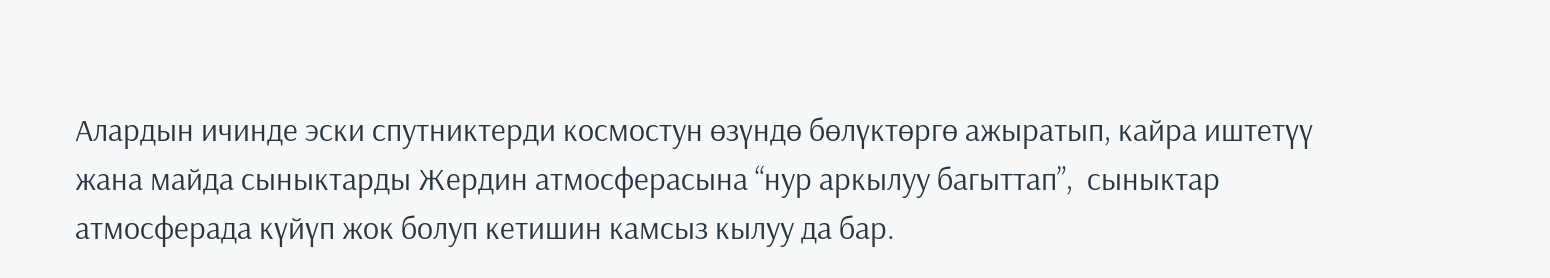Алардын ичинде эски спутниктерди космостун өзүндө бөлүктөргө ажыратып, кайра иштетүү жана майда сыныктарды Жердин атмосферасына “нур аркылуу багыттап”,  сыныктар атмосферада күйүп жок болуп кетишин камсыз кылуу да бар.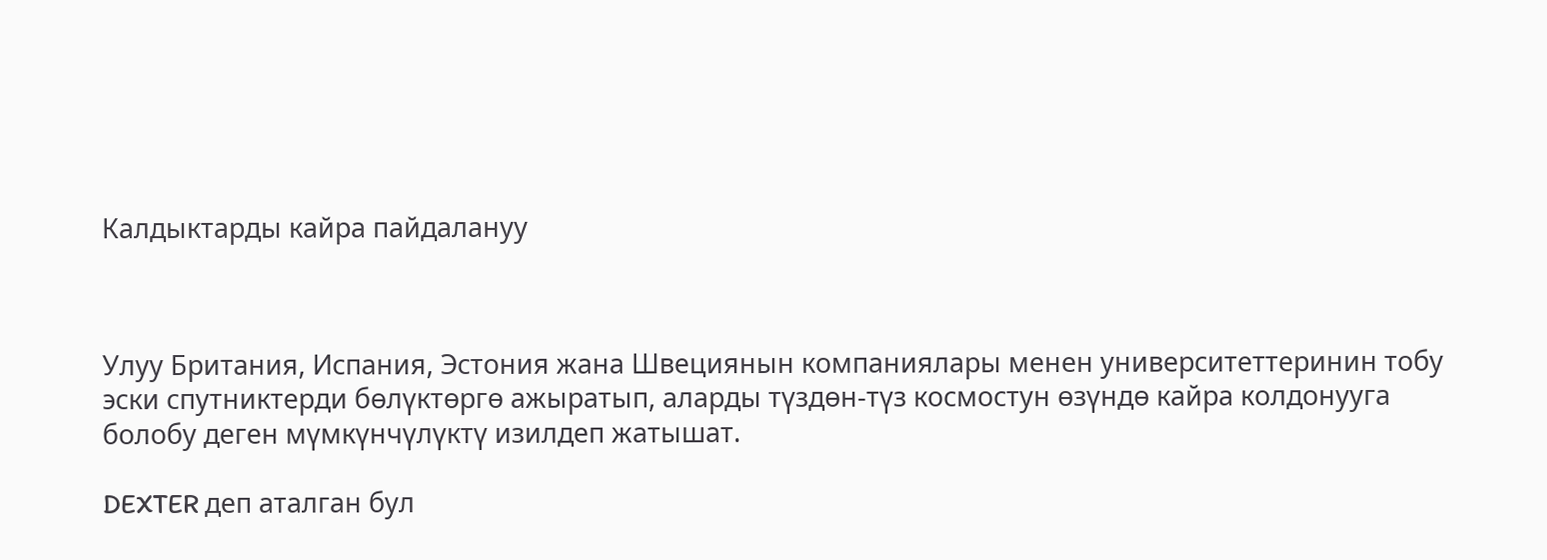Калдыктарды кайра пайдалануу



Улуу Британия, Испания, Эстония жана Швециянын компаниялары менен университеттеринин тобу эски спутниктерди бөлүктөргө ажыратып, аларды түздөн-түз космостун өзүндө кайра колдонууга болобу деген мүмкүнчүлүктү изилдеп жатышат.

DEXTER деп аталган бул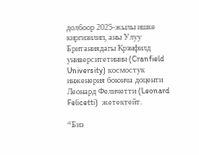долбоор 2025-жылы ишке киргизилип, аны Улуу Британиядагы Крэнфилд университетинин (Cranfield University) космостук инженерия боюнча доценти Леонард Феличетти (Leonard Felicetti)  жетектейт.

“Биз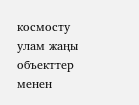космосту улам жаңы объекттер менен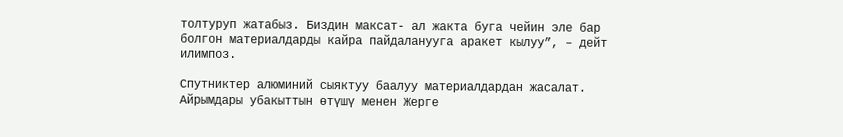толтуруп жатабыз. Биздин максат- ал жакта буга чейин эле бар болгон материалдарды кайра пайдаланууга аракет кылуу”, – дейт  илимпоз.

Спутниктер алюминий сыяктуу баалуу материалдардан жасалат. Айрымдары убакыттын өтүшү менен Жерге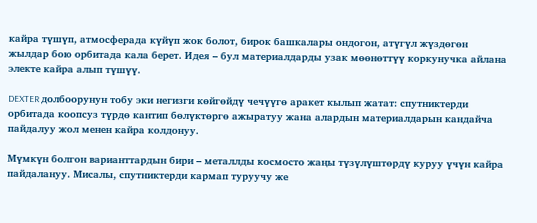кайра түшүп, атмосферада күйүп жок болот, бирок башкалары ондогон, атүгүл жүздөгөн жылдар бою орбитада кала берет. Идея – бул материалдарды узак мөөнөттүү коркунучка айлана электе кайра алып түшүү.

DEXTER долбоорунун тобу эки негизги көйгөйдү чечүүгө аракет кылып жатат: спутниктерди орбитада коопсуз түрдө кантип бөлүктөргө ажыратуу жана алардын материалдарын кандайча пайдалуу жол менен кайра колдонуу.

Мүмкүн болгон варианттардын бири – металлды космосто жаңы түзүлүштөрдү куруу үчүн кайра пайдалануу. Мисалы, спутниктерди кармап туруучу же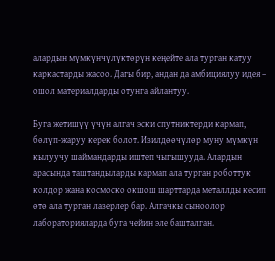алардын мүмкүнчүлүктөрүн кеңейте ала турган катуу каркастарды жасоо. Дагы бир, андан да амбициялуу идея – ошол материалдарды отунга айлантуу.

Буга жетишүү үчүн алгач эски спутниктерди кармап, бөлүп-жаруу керек болот. Изилдөөчүлөр муну мүмкүн кылуучу шаймандарды иштеп чыгышууда. Алардын арасында таштандыларды кармап ала турган роботтук колдор жана космоско окшош шарттарда металлды кесип өтө ала турган лазерлер бар. Алгачкы сыноолор лабораторияларда буга чейин эле башталган.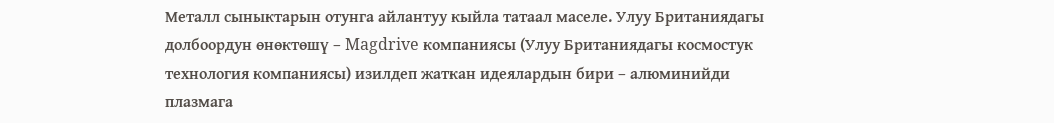Металл сыныктарын отунга айлантуу кыйла татаал маселе. Улуу Британиядагы долбоордун өнөктөшү – Magdrive компаниясы (Улуу Британиядагы космостук технология компаниясы) изилдеп жаткан идеялардын бири – алюминийди плазмага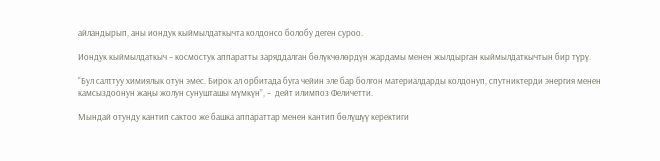айландырып, аны иондук кыймылдаткычта колдонсо болобу деген суроо.

Иондук кыймылдаткыч – космостук аппаратты заряддалган бөлүкчөлөрдүн жардамы менен жылдырган кыймылдаткычтын бир түрү.

“Бул салттуу химиялык отун эмес. Бирок ал орбитада буга чейин эле бар болгон материалдарды колдонуп, спутниктерди энергия менен камсыздоонун жаңы жолун сунушташы мүмкүн”, –  дейт илимпоз Феличетти.

Мындай отунду кантип сактоо же башка аппараттар менен кантип бөлүшүү керектиги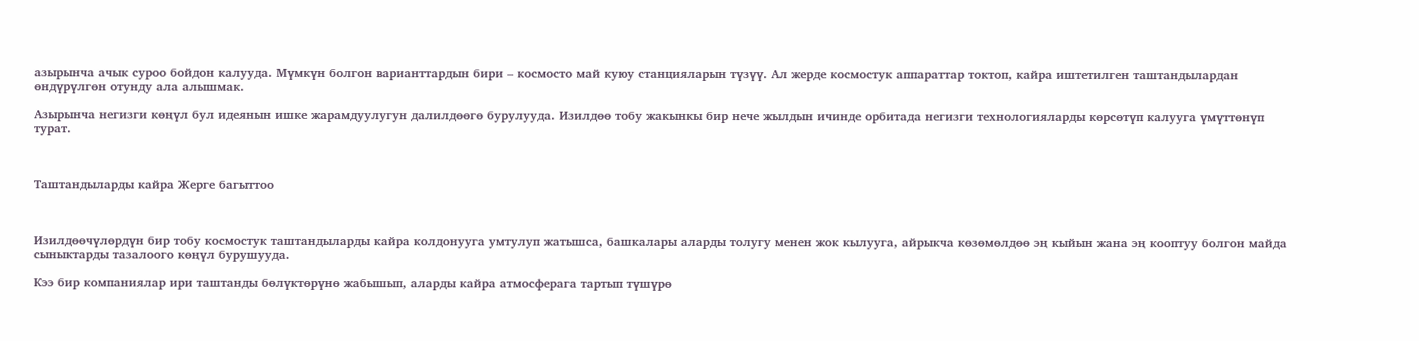азырынча ачык суроо бойдон калууда. Мүмкүн болгон варианттардын бири – космосто май куюу станцияларын түзүү. Ал жерде космостук аппараттар токтоп, кайра иштетилген таштандылардан өндүрүлгөн отунду ала алышмак.

Азырынча негизги көңүл бул идеянын ишке жарамдуулугун далилдөөгө бурулууда. Изилдөө тобу жакынкы бир нече жылдын ичинде орбитада негизги технологияларды көрсөтүп калууга үмүттөнүп турат.



Таштандыларды кайра Жерге багыттоо



Изилдөөчүлөрдүн бир тобу космостук таштандыларды кайра колдонууга умтулуп жатышса, башкалары аларды толугу менен жок кылууга, айрыкча көзөмөлдөө эң кыйын жана эң кооптуу болгон майда сыныктарды тазалоого көңүл бурушууда.

Кээ бир компаниялар ири таштанды бөлүктөрүнө жабышып, аларды кайра атмосферага тартып түшүрө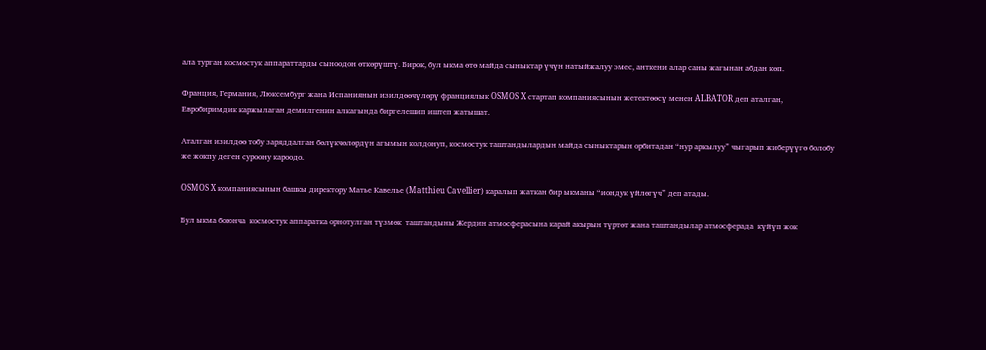ала турган космостук аппараттарды сыноодон өткөрүштү. Бирок, бул ыкма өтө майда сыныктар үчүн натыйжалуу эмес, анткени алар саны жагынан абдан көп.

Франция, Германия, Люксембург жана Испаниянын изилдөөчүлөрү франциялык OSMOS X стартап компаниясынын жетектөөсү менен ALBATOR деп аталган, Евробиримдик каржылаган демилгенин алкагында биргелешип иштеп жатышат.

Аталган изилдөө тобу заряддалган бөлүкчөлөрдүн агымын колдонуп, космостук таштандылардын майда сыныктарын орбитадан “нур аркылуу” чыгарып жиберүүгө болобу же жокпу деген суроону кароодо.

OSMOS X компаниясынын башкы директору Матье Кавелье (Matthieu Cavellier) каралып жаткан бир ыкманы “иондук үйлөгүч” деп атады.

Бул ыкма боюнча  космостук аппаратка орнотулган түзмөк  таштандыны Жердин атмосферасына карай акырын түртөт жана таштандылар атмосферада  күйүп жок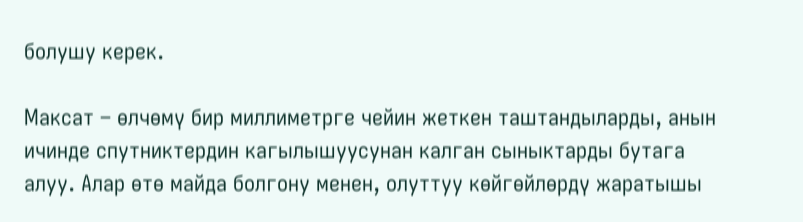болушу керек.

Максат – өлчөмү бир миллиметрге чейин жеткен таштандыларды, анын ичинде спутниктердин кагылышуусунан калган сыныктарды бутага алуу. Алар өтө майда болгону менен, олуттуу көйгөйлөрдү жаратышы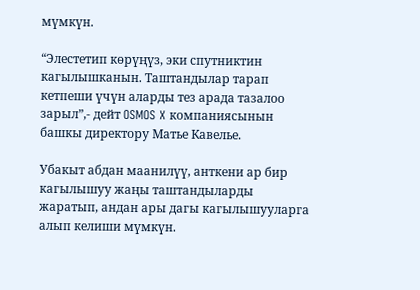мүмкүн.

“Элестетип көрүңүз, эки спутниктин кагылышканын. Таштандылар тарап кетпеши үчүн аларды тез арада тазалоо зарыл”,- дейт OSMOS X компаниясынын башкы директору Матье Кавелье.

Убакыт абдан маанилүү, анткени ар бир кагылышуу жаңы таштандыларды жаратып, андан ары дагы кагылышууларга алып келиши мүмкүн.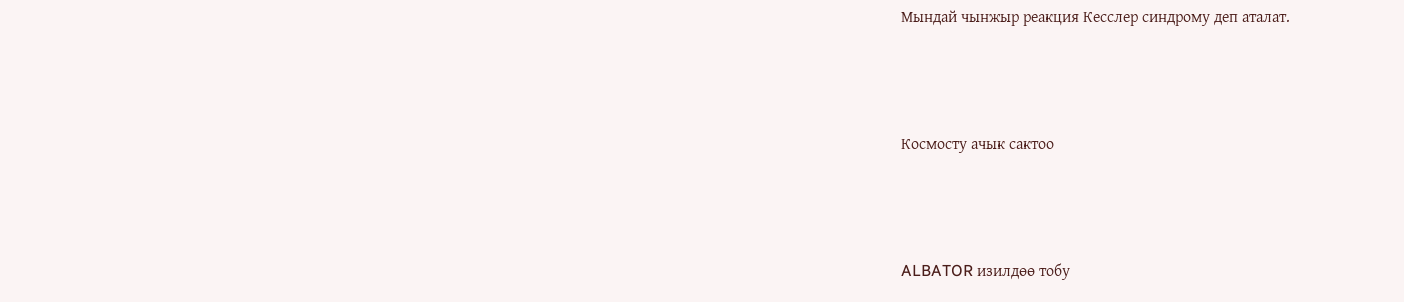Мындай чынжыр реакция Кесслер синдрому деп аталат.



Космосту ачык сактоо



ALBATOR изилдөө тобу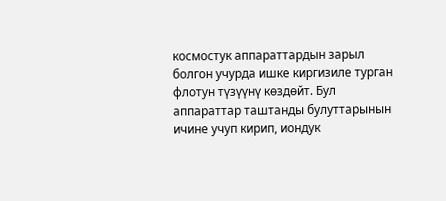космостук аппараттардын зарыл болгон учурда ишке киргизиле турган  флотун түзүүнү көздөйт. Бул аппараттар таштанды булуттарынын ичине учуп кирип, иондук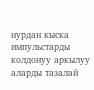нурдан кыска импульстарды колдонуу аркылуу аларды тазалай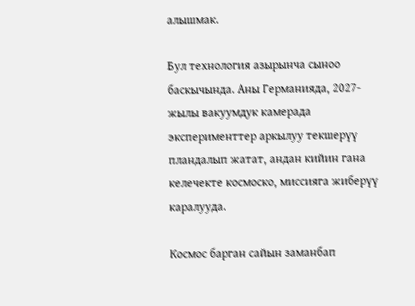алышмак.

Бул технология азырынча сыноо баскычында. Аны Германияда, 2027-жылы вакуумдук камерада эксперименттер аркылуу текшерүү пландалып жатат, андан кийин гана келечекте космоско, миссияга жиберүү каралууда.

Космос барган сайын заманбап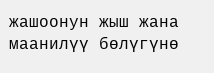жашоонун жыш жана маанилүү бөлүгүнө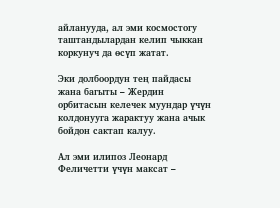айланууда, ал эми космостогу таштандылардан келип чыккан коркунуч да өсүп жатат.

Эки долбоордун тең пайдасы жана багыты – Жердин орбитасын келечек муундар үчүн колдонууга жарактуу жана ачык бойдон сактап калуу.

Ал эми илипоз Леонард Феличетти үчүн максат –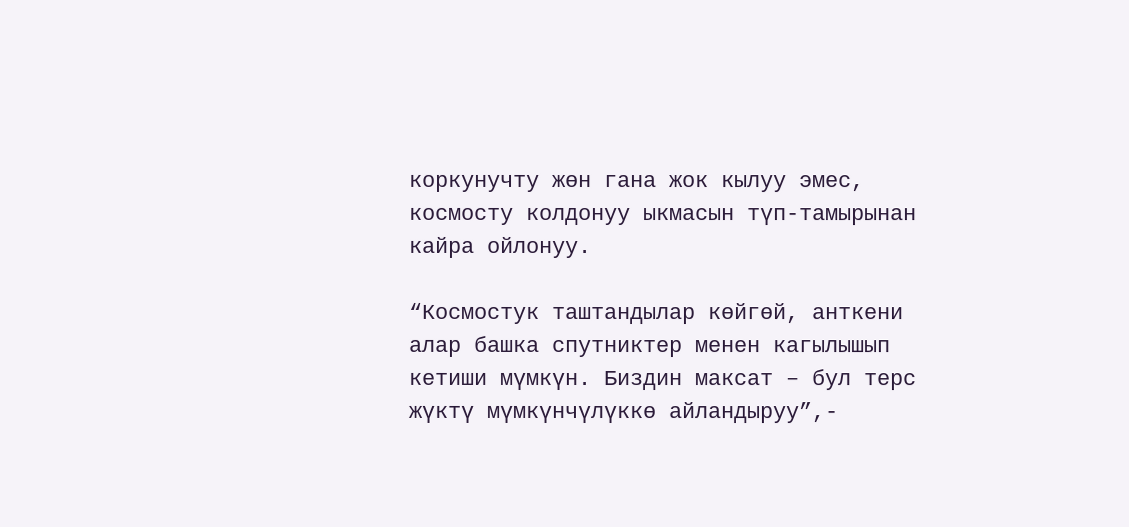коркунучту жөн гана жок кылуу эмес, космосту колдонуу ыкмасын түп-тамырынан кайра ойлонуу.

“Космостук таштандылар көйгөй, анткени алар башка спутниктер менен кагылышып кетиши мүмкүн. Биздин максат – бул терс жүктү мүмкүнчүлүккө айландыруу”,-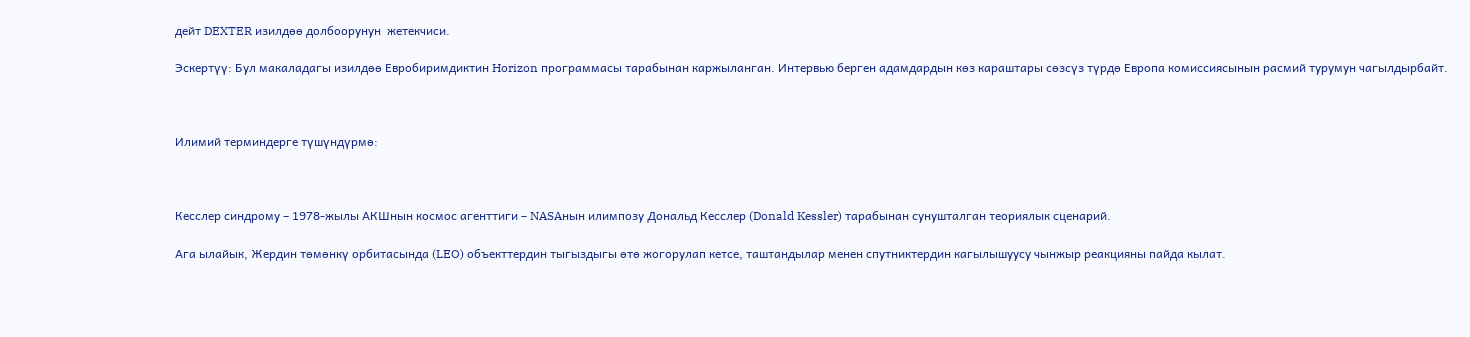дейт DEXTER изилдөө долбоорунун  жетекчиси.

Эскертүү: Бул макаладагы изилдөө Евробиримдиктин Horizon программасы тарабынан каржыланган. Интервью берген адамдардын көз караштары сөзсүз түрдө Европа комиссиясынын расмий турумун чагылдырбайт.



Илимий терминдерге түшүндүрмө:



Кесслер синдрому – 1978-жылы АКШнын космос агенттиги – NASAнын илимпозу Дональд Кесслер (Donald Kessler) тарабынан сунушталган теориялык сценарий.

Ага ылайык, Жердин төмөнкү орбитасында (LEO) объекттердин тыгыздыгы өтө жогорулап кетсе, таштандылар менен спутниктердин кагылышуусу чынжыр реакцияны пайда кылат.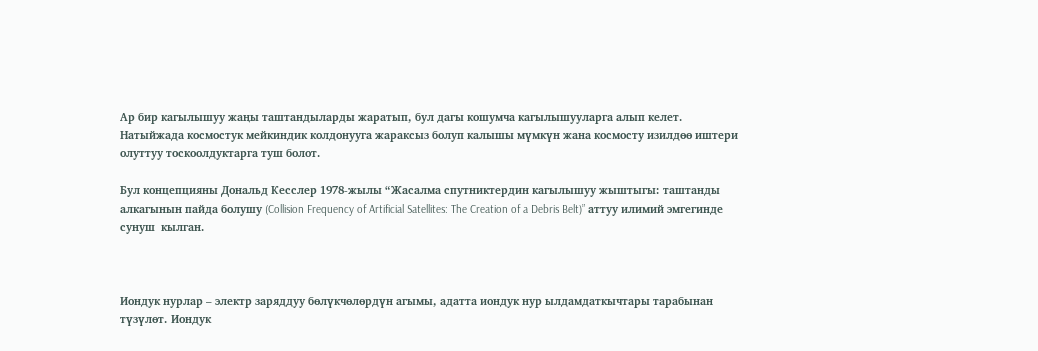Ар бир кагылышуу жаңы таштандыларды жаратып, бул дагы кошумча кагылышууларга алып келет. Натыйжада космостук мейкиндик колдонууга жараксыз болуп калышы мүмкүн жана космосту изилдөө иштери олуттуу тоскоолдуктарга туш болот.

Бул концепцияны Дональд Кесслер 1978-жылы “Жасалма спутниктердин кагылышуу жыштыгы: таштанды алкагынын пайда болушу (Collision Frequency of Artificial Satellites: The Creation of a Debris Belt)” аттуу илимий эмгегинде  сунуш  кылган.



Иондук нурлар – электр заряддуу бөлүкчөлөрдүн агымы, адатта иондук нур ылдамдаткычтары тарабынан түзүлөт. Иондук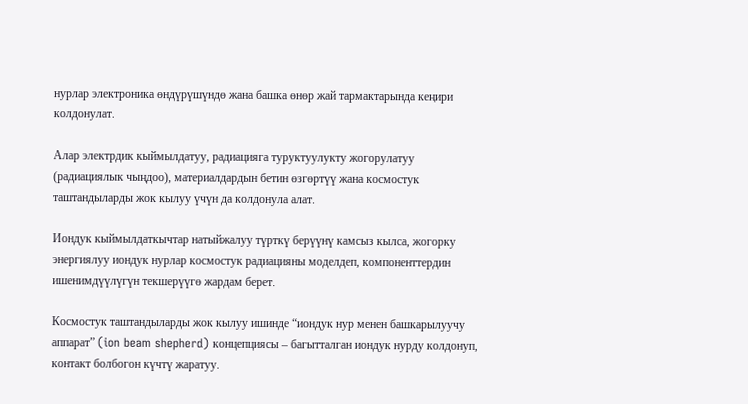нурлар электроника өндүрүшүндө жана башка өнөр жай тармактарында кеңири колдонулат.

Алар электрдик кыймылдатуу, радиацияга туруктуулукту жогорулатуу (радиациялык чыңдоо), материалдардын бетин өзгөртүү жана космостук таштандыларды жок кылуу үчүн да колдонула алат.

Иондук кыймылдаткычтар натыйжалуу түрткү берүүнү камсыз кылса, жогорку энергиялуу иондук нурлар космостук радиацияны моделдеп, компоненттердин ишенимдүүлүгүн текшерүүгө жардам берет.

Космостук таштандыларды жок кылуу ишинде “иондук нур менен башкарылуучу аппарат” (ion beam shepherd) концепциясы – багытталган иондук нурду колдонуп,  контакт болбогон күчтү жаратуу.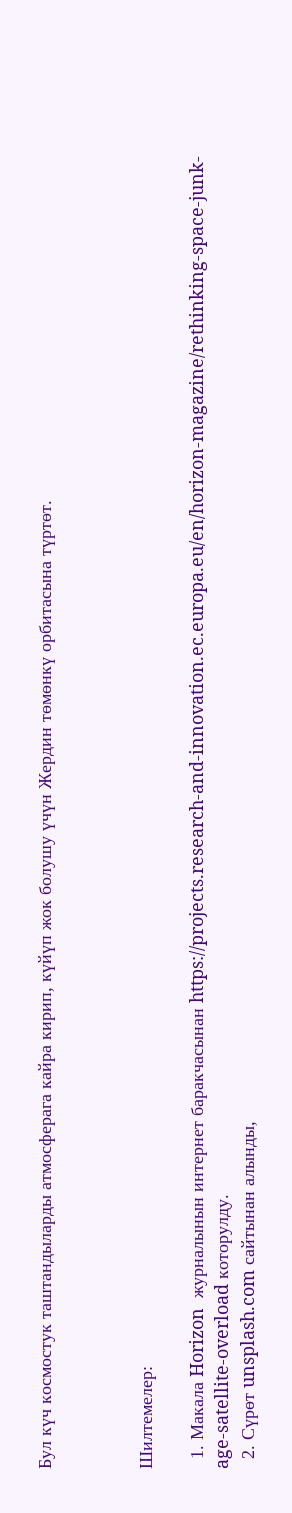Бул күч космостук таштандыларды атмосферага кайра кирип, күйүп жок болушу үчүн Жердин төмөнкү орбитасына түртөт.



Шилтемелер:

  1. Макала Horizon  журналынын интернет баракчасынан https://projects.research-and-innovation.ec.europa.eu/en/horizon-magazine/rethinking-space-junk-age-satellite-overload которулду.
  2. Сүрөт unsplash.com сайтынан алынды,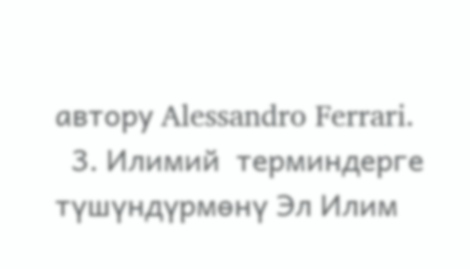автору Alessandro Ferrari.
  3. Илимий  терминдерге түшүндүрмөнү Эл Илим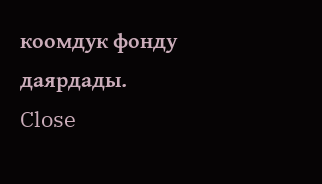коомдук фонду даярдады.
Close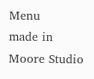Menu
made in Moore Studio